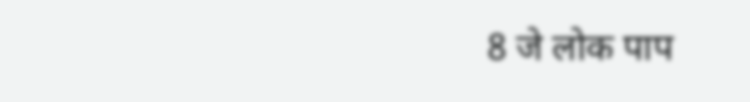8 जे लोक पाप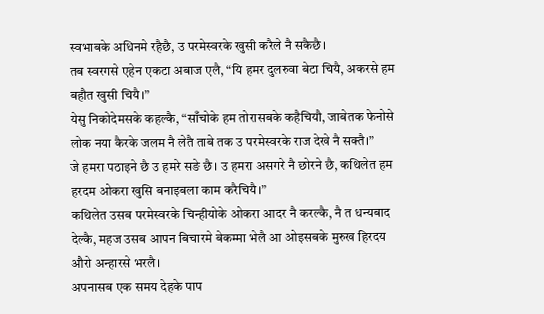स्वभाबके अधिनमे रहैछै, उ परमेस्वरके खुसी करैले नै सकैछै।
तब स्वरगसे एहेन एकटा अबाज एलै, “यि हमर दुलरुवा बेटा चियै, अकरसे हम बहौत खुसी चियै।”
येसु निकोदेमसके कहल्कै, “साँचोके हम तोरासबके कहैचियौ, जाबेतक फेनोसे लोक नया कैरके जलम नै लेतै ताबे तक उ परमेस्वरके राज देखे नै सक्तै।”
जे हमरा पठाइने छै उ हमरे सङे छै। उ हमरा असगरे नै छोरने छै, कथिलेत हम हरदम ओकरा खुसि बनाइबला काम करैचियै।”
कथिलेत उसब परमेस्वरके चिन्हीयोके ओकरा आदर नै करल्कै, नै त धन्यबाद देल्कै, महज उसब आपन बिचारमे बेकम्मा भेलै आ ओइसबके मुरुख हिरदय औरो अन्हारसे भरलै।
अपनासब एक समय देहके पाप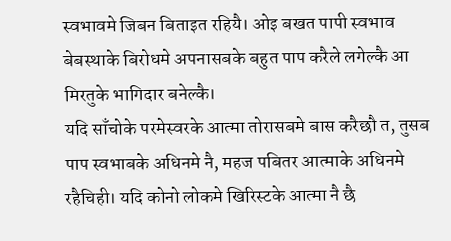स्वभावमे जिबन बिताइत रहियै। ओइ बखत पापी स्वभाव बेबस्थाके बिरोधमे अपनासबके बहुत पाप करैले लगेल्कै आ मिरतुके भागिदार बनेल्कै।
यदि साँचोके परमेस्वरके आत्मा तोरासबमे बास करैछौ त, तुसब पाप स्वभाबके अधिनमे नै, महज पबितर आत्माके अधिनमे रहैचिही। यदि कोनो लोकमे खिरिस्टके आत्मा नै छै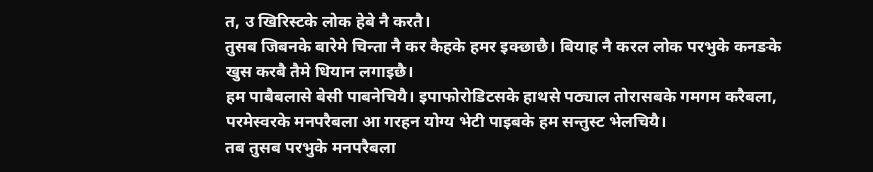त, उ खिरिस्टके लोक हेबे नै करतै।
तुसब जिबनके बारेमे चिन्ता नै कर कैहके हमर इक्छाछै। बियाह नै करल लोक परभुके कनङके खुस करबै तैमे धियान लगाइछै।
हम पाबैबलासे बेसी पाबनेचियै। इपाफोरोडिटसके हाथसे पठ्याल तोरासबके गमगम करैबला, परमेस्वरके मनपरैबला आ गरहन योग्य भेटी पाइबके हम सन्तुस्ट भेलचियै।
तब तुसब परभुके मनपरैबला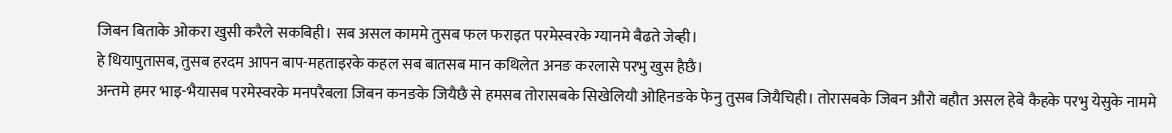जिबन बिताके ओकरा खुसी करैले सकबिही। सब असल काममे तुसब फल फराइत परमेस्वरके ग्यानमे बैढते जेब्ही।
हे धियापुतासब, तुसब हरदम आपन बाप-महताइरके कहल सब बातसब मान कथिलेत अनङ करलासे परभु खुस हैछै।
अन्तमे हमर भाइ-भैयासब परमेस्वरके मनपरैबला जिबन कनङके जियैछै से हमसब तोरासबके सिखेलियौ ओहिनङके फेनु तुसब जियैचिही। तोरासबके जिबन औरो बहौत असल हेबे कैहके परभु येसुके नाममे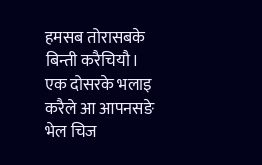हमसब तोरासबके बिन्ती करैचियौ।
एक दोसरके भलाइ करैले आ आपनसङे भेल चिज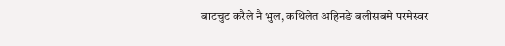बाटचुट करैले नै भुल, कथिलेत अहिनङे बलीसबमे परमेस्वर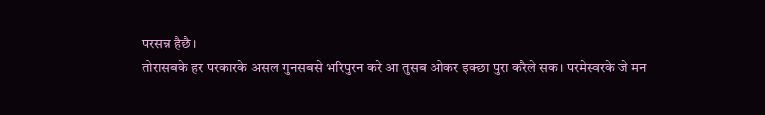परसन्न हैछै।
तोरासबके हर परकारके असल गुनसबसे भरिपुरन करे आ तुसब ओकर इक्छा पुरा करैले सक। परमेस्वरके जे मन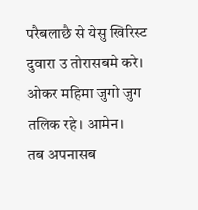परैबलाछै से येसु खिरिस्ट दुवारा उ तोरासबमे करे। ओकर महिमा जुगो जुग तलिक रहे। आमेन।
तब अपनासब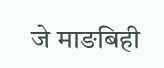जे माङबिही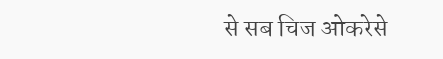से सब चिज ओकरेसे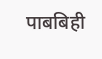पाबबिही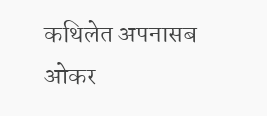कथिलेत अपनासब ओकर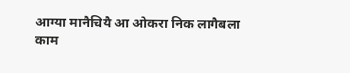आग्या मानैचियै आ ओकरा निक लागैबला काम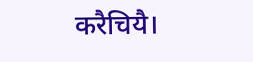करैचियै।